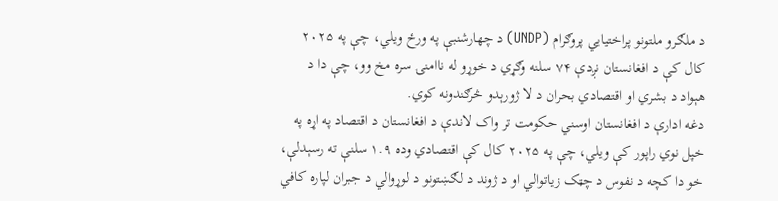د ملګرو ملتونو پراختیايي پروګرام (UNDP) د چهارشنبې په ورځ ویلي، چې په ۲۰۲۵ کال کې د افغانستان نږدې ۷۴ سلنه وګړي د خوړو له ناامنۍ سره مخ وو، چې دا د هېواد د بشري او اقتصادي بحران د لا ژورېدو څرګندونه کوي.
دغه ادارې د افغانستان اوسني حکومت تر واک لاندې د افغانستان د اقتصاد په اړه په خپل نوي راپور کې ویلي، چې په ۲۰۲۵ کال کې اقتصادي وده ۱.۹ سلنې ته رسېدلې، خو دا کچه د نفوس د چټک زیاتوالي او د ژوند د لګښتونو د لوړوالي د جبران لپاره کافي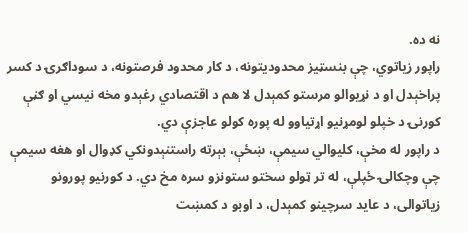نه ده.
راپور زیاتوي، چې بنسټیز محدودیتونه، د کار محدود فرصتونه، د سوداګرۍ د کسر پراخېدل او د نړیوالو مرستو کمېدل لا هم د اقتصادي رغېدو مخه نیسي او ګڼې کورنۍ د خپلو لومړنیو اړتیاوو له پوره کولو عاجزې دي.
د راپور له مخې، کلیوالي سیمې، ښځې، بېرته راستنېدونکي کډوال او هغه سیمې چې وچکالۍ ځپلې، له تر ټولو سختو ستونزو سره مخ دي. د کورنیو پورونو زیاتوالی، د عاید سرچینو کمېدل، د اوبو د کمښت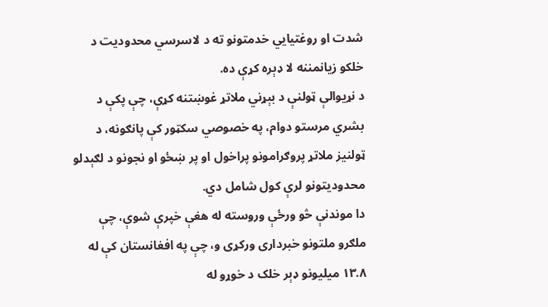شدت او روغتیايي خدمتونو ته د لاسرسي محدودیت د خلکو زیانمننه لا ډېره کړې ده.
د نړیوالې ټولنې د بېړني ملاتړ غوښتنه کړې، چې پکې د بشري مرستو دوام، په خصوصي سکټور کې پانګونه، د ټولنیز ملاتړ پروګرامونو پراخول او پر ښځو او نجونو د لګېدلو محدودیتونو لرې کول شامل دي.
دا موندنې څو ورځې وروسته له هغې خپرې شوې، چې ملګرو ملتونو خبرداری ورکړی و، چې په افغانستان کې له ۱۳.۸ میلیونو ډېر خلک د خوړو له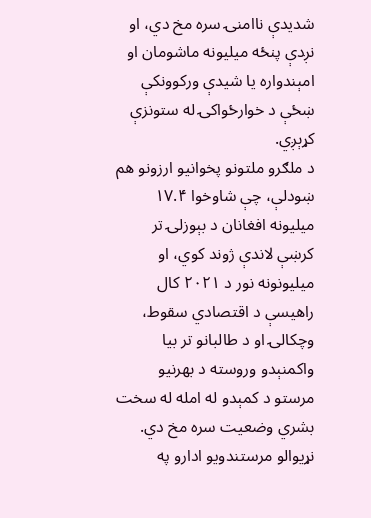شدیدې ناامنۍ سره مخ دي، او نږدې پنځه میلیونه ماشومان او امېندواره یا شیدې ورکوونکې ښځې د خوارځواکۍ له ستونزې کړېږي.
د ملګرو ملتونو پخوانیو ارزونو هم ښودلې، چې شاوخوا ۱۷.۴ میلیونه افغانان د بېوزلۍ تر کرښې لاندې ژوند کوي، او میلیونونه نور د ۲۰۲۱ کال راهیسې د اقتصادي سقوط، وچکالۍ او د طالبانو تر بیا واکمنېدو وروسته د بهرنیو مرستو د کمېدو له امله له سخت بشري وضعیت سره مخ دي.
نړیوالو مرستندویو ادارو په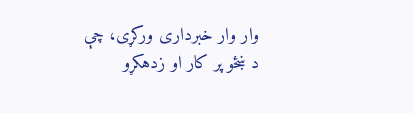وار وار خبرداری ورکړی، چې د ښځو پر کار او زدهکړو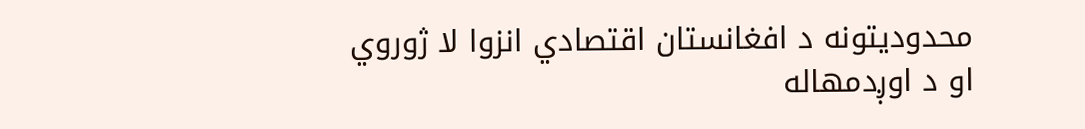محدودیتونه د افغانستان اقتصادي انزوا لا ژوروي او د اوږدمهاله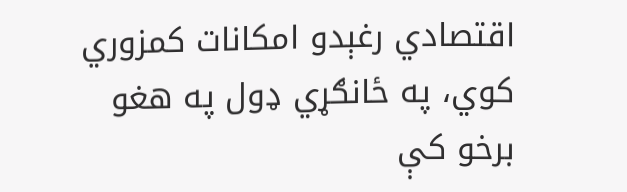اقتصادي رغېدو امکانات کمزوري کوي، په ځانګړي ډول په هغو برخو کې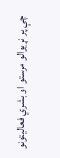چې پر نړیوالو مرستو او بشري فعالیتونو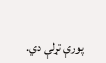پورې تړلې دي.